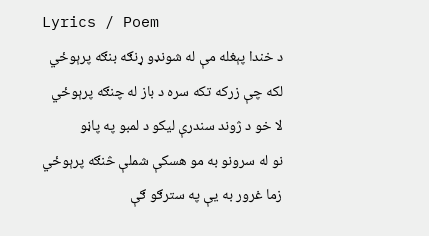Lyrics / Poem
د خندا پېغله مې له شونډو ړنګه بنګه پرېوځي
لکه چې زرکه تکه سره د باز له چنګه پرېوځي
لا خو د ژوند سندرې ليکو د لمبو په پاڼو
نو له سرونو به مو هسکې شملې څنګه پرېوځي
زما غرور به يې په سترګو ګې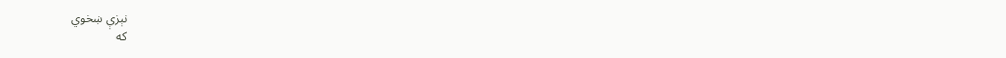نېزې ښخوي
که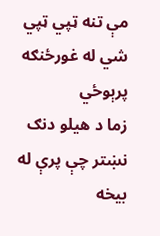مې تنه ټپي ټپي شي له غورځنګه پرېوځي
زما د هيلو دنګ نښتر چې پرې له بيخه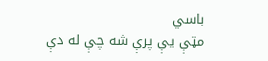باسي
مټې يې پرې شه چې له دې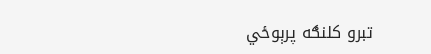تبرو کلنګه پرېوځي